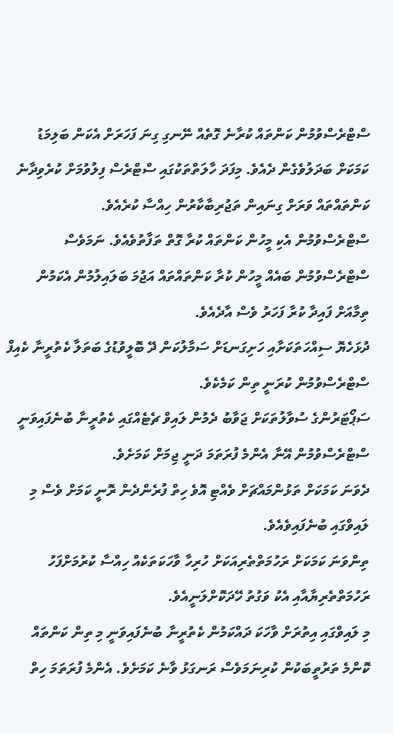ސްޓްރެސްވުމުން ކަންތައް ކުރާނެ ގޮތެއް ނޭނގި ގިނަ ފަހަރަށް އެކަން ބަލިމަޑު ކަމަކަށް ބަދަލުވެގެން ދެއެވެ. މިފަދަ ހާލަތްތަކުގައި ސްޓްރެސް ފިލުވުމަށް ކުރެވިދާނެ ކަންތައްތައް ވަރަށް ގިނައިން ތަޖުރިބާކާރުން ހިއްސާ ކުރެއެވެ.
ސްޓްރެސްވުމުން އެކި މީހުން ކަންތައް ކުރާ ގޮތް ތަފާތުވެއެވެ. ނަމަވެސް ސްޓްރެސްވުމުން ބައެއް މީހުން ކުރާ ކަންތައްތައް އަޖުމަ ބަލައިލުމުން އެކަމުން ތިމާއަށް ފައިދާ ކުރާ ފަހަރު ވެސް އާދެއެވެ.
ދުޅަހެޔޮ ސިއްހަތަކަށާއި ހަށިގަނޑަށް ސަމާލުކަން ދޭ ބޮލީވުޑުގެ ބަތަލާ ކެތުރީނާ ކެއިފް ސްޓްރެސްވުމުން ކުރަނީ ތިން ކަމެކެވެ.
ސަޕޯޓަރުންގެ ސުވާލުތަކަށް ޖަވާބު ދެމުން ލައިވް ޗެޓެއްގައި ކެތުރީނާ ބުނެފައިވަނީ ސްޓްރެސްވުމުން އޭނާ އެންމެ ފުރަތަމަ ދަނީ ޖިމަށް ކަމަށެވެ.
ދެވަނަ ކަމަކަށް ތަޅުންމައްޗަށް ވެއްޓި އޮވެ ހިތް ފުރެންދެން ރޮނީ ކަމަށް ވެސް މި ލައިވްގައި ބުނެފައިވެއެވެ.
ތިންވަނަ ކަމަކަށް ރަހުމަތްތެރިއަކަށް ހުރިހާ ވާހަކަތަކެއް ހިއްސާ ކުރުމަށްފަހު ރަހުމަތްތެރިޔާއާއި އެކު ވަގުތު ހޭދަކޮށްލަނީއެވެ.
މި ލައިވްގައި އިތުރަށް ވާހަކަ ދައްކަމުން ކެތުރީނާ ބުނެފައިވަނީ މި ތިން ކަންތައް ކޮންމެ ތަރުތީބަކުން ކުރިނަމަވެސް ރަނގަޅު ވާނެ ކަމަށެވެ. އެންމެ ފުރަތަމަ ހިތް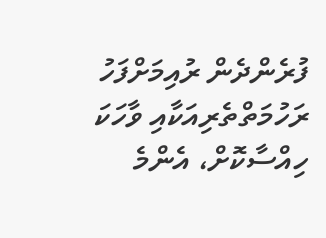ފުރެންދެން ރުއިމަށްފަހު ރަހުމަތްތެރިއަކާއި ވާހަކަ ހިއްސާކޮށް، އެންމެ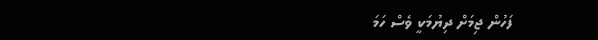ފަހުން ޖިމަށް ދިޔުމަކީ ވެސް ހަމަ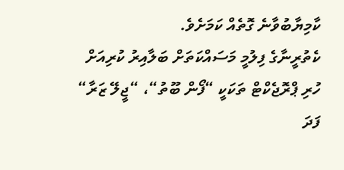ކާމިޔާބުވާނެ ގޮތެއް ކަމަށެވެ.
ކެތުރީނާގެ ފިލުމީ މަސައްކަތަށް ބަލާއިރު ކުރިއަށް ހުރި ޕްރޮޖެކްޓް ތަކަކީ “ފޯން ބޫތު“، “ޖީލޭ ޒަރާ“ ފަދަ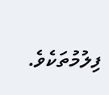ފިލުމުތަކެވެ.